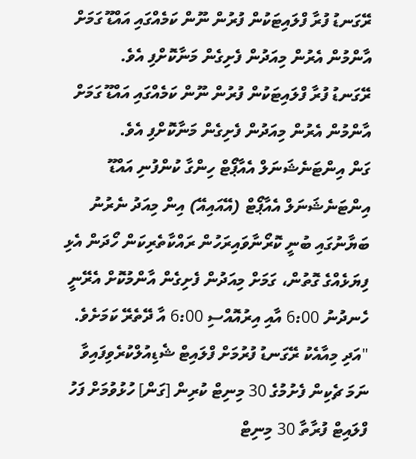ރޭގަނޑު ފުރާ ފްލައިޓަކުން ފުރުން ނޫން ކަމެއްގައި އައްޑޫ ގަމަށް އާންމުން އެރުން މިއަދުން ފެށިގެން މަނާކޮށްފި އެވެ.
ރޭގަނޑު ފުރާ ފްލައިޓަކުން ފުރުން ނޫން ކަމެއްގައި އައްޑޫ ގަމަށް އާންމުން އެރުން މިއަދުން ފެށިގެން މަނާކޮށްފި އެވެ.
ގަން އިންޓަނެޝަނަލް އެއާޕޯޓް ހިންގާ ކުންފުނި އައްޑޫ އިންޓަނެޝަނަލް އެއާޕޯޓް (އޭއައިއޭ) އިން މިއަދު ނެރުނު ބަޔާނުގައި ބުނީ ކޮރޯނާވައިރަހުން ރައްކާތެރިކަން ހޯދަން އެޅި ފިޔަޅެއްގެ ގޮތުން، ގަމަށް މިއަދުން ފެށިގެން އާންމުކޮށް އެރޭނީ ހެނދުނު 6:00 އާއި އިރުއޮއްސި 6:00 އާ ދޭތެރޭ ކަމަށެވެ.
"އަދި މިއާއެކު ރޭގަނޑު ފުރުމަށް ފްލައިޓް ޝެޑިއުލްކުރެވިފައިވާ ނަމަ ޗެކިން ފެށުމުގެ 30 މިނިޓް ކުރިން [ގަން] ހުޅުވުމަށް ފަހު ފްލައިޓް ފުރާތާ 30 މިނިޓް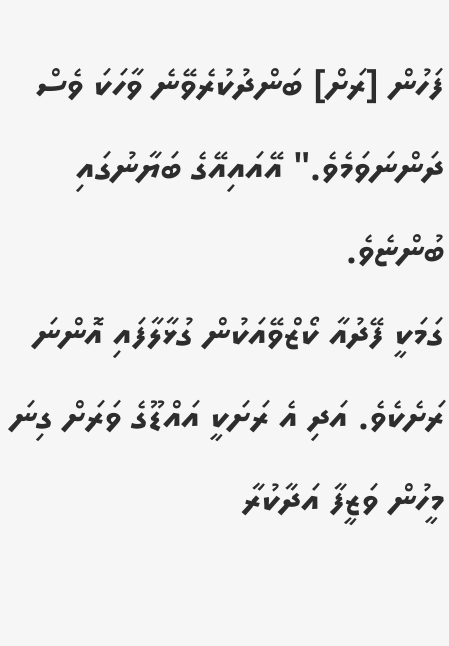ފަހުން [ރަށް] ބަންދުކުރެވޭނެ ވާހަކަ ވެސް ދަންނަވަމެވެ." އޭއައިއޭގެ ބަޔާނުގައި ބުންޏެވެ.
ގަމަކީ ފޭދުއާ ކޯޒްވޭއަކުން ގުޅާލާފައި އޮންނަ ރަށެކެވެ. އަދި އެ ރަށަކީ އައްޑޫގެ ވަރަށް ގިނަ މީހުން ވަޒީފާ އަދާކުރާ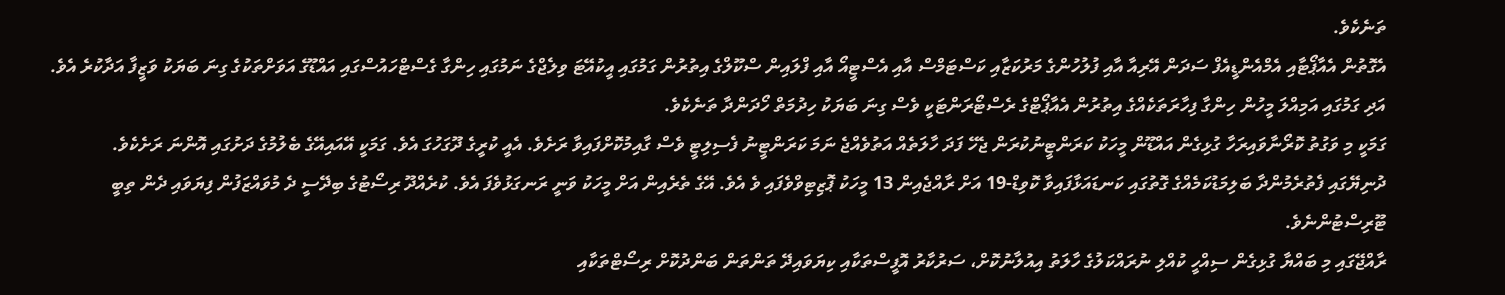ތަނެކެވެ.
އެގޮތުން އެއާޕޯޓާއި އެމްއެންޑީއެފް ސަދަން އޭރިއާ އާއި ފުލުހުންގެ މަރުކަޒާއި ކަސްޓަމްސް އާއި އެސްޓީއޯ އާއި ފްލައިން ސްކޫލްގެ އިތުރުން ގަމުގައި އީކުއޭޓަ ވިލެޖްގެ ނަމުގައި ހިންގާ ގެސްޓްހައުސްގައި އައްޑޫގެ އަވަށްތަކުގެ ގިނަ ބަޔަކު ވަޒީފާ އަދާކުރެ އެވެ. އަދި ގަމުގައި އަމިއްލަ މީހުން ހިންގާ ފިހާރަތަކެއްގެ އިތުރުން އެއާޕޯޓްގެ ރެސްޓޯރަންޓަކީ ވެސް ގިނަ ބަޔަކު ހިދުމަތް ހޯދަންދާ ތަނެކެވެ.
ގަމަކީ މި ވަގުތު ކޮރޯނާވައިރަހާ ގުޅިގެން އައްޑޫން މީހަކު ކަރަންޓީނުކުރަން ޖެހޭ ފަދަ ހާލަތެއް އަތުވެއްޖެ ނަމަ ކަރަންޓީނު ފެސިލިޓީ ވެސް ގާއިމުކޮށްފައިވާ ރަށެވެ. އެއީ ކުރީގެ ދޫގަހުގަ އެވެ. ގަމަކީ އޭއައިއޭގެ ބެލުމުގެ ދަށުގައި އޮންނަ ރަށެކެވެ.
ދުނިޔޭގައި ފެތުރެމުންދާ ބަލިމަޑުކަމެއްގެ ގޮތުގައި ކަނޑައަޅާފައިވާ ކޮވިޑް-19 އަށް ރާއްޖެއިން 13 މީހަކު ޕޮޒިޓިވްވެފައި ވެ އެވެ. އޭގެ ތެރެއިން އަށް މީހަކު ވަނީ ރަނގަޅުވެފަ އެވެ. ކުރެއްދޫ ރިސޯޓުގެ ބިދޭސީ ދެ މުވައްޒަފުން ފިޔަވައި ދެން ތިބީ ޓޫރިސްޓުންނެވެ.
ރާއްޖޭގައި މި ބައްޔާ ގުޅިގެން ސިއްހީ ކުއްލި ނުރައްކަލުގެ ހާލަތު އިއުލާނުކޮށް، ސަރުކާރު އޮފީސްތަކާއި ކިޔަވައިދޭ ތަންތަން ބަންދުކޮށް ރިސޯޓްތަކާއި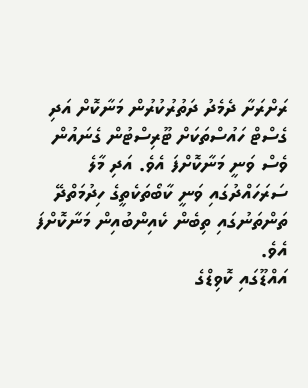ރަށްރަށާ ދެމެދު ދަތުރުކުރުން މަނާކޮށް އަދި ގެސްޓް ހައުސްތަކަށް ޓޫރިސްޓުން ގެނައުން ވެސް ވަނީ މަނާކޮށްފަ އެވެ. އަދި މާލެ ސަރަހައްދުގައި ވަނީ ކާބޯތަކެތީގެ ހިދުމަތްދޭ ތަންތަނުގައި ތިބެން ކެއިންބުއިން މަނާކޮށްފަ އެވެ.
އައްޑޫގައި ކޮވިޑްގެ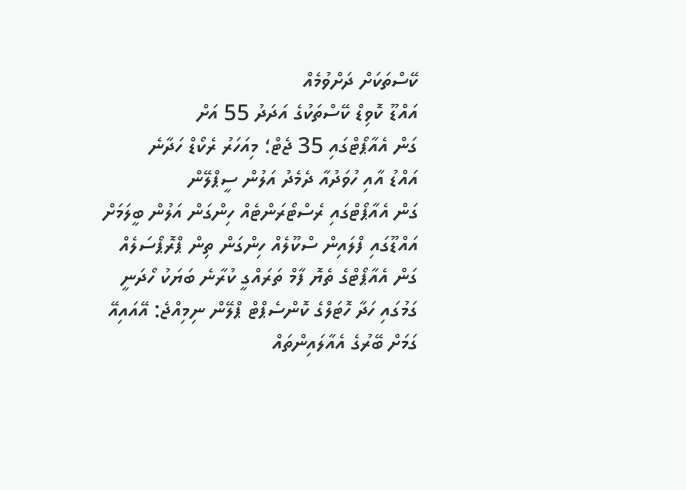ކޭސްތަކަށް ދަށްވުމެއް
އައްޑޫ ކޮވިޑް ކޭސްތަކުގެ އަދަދު 55 އަށް
ގަން އެއާޕޯޓްގައި 35 ޖެޓް؛ މިއަހަރު ރެކޯޑް ހަދާނެ
އައްޑު އާއި ހުވަދުއާ ދެމެދު އަލުން ސީޕްލޭން
ގަން އެއާޕޯޓްގައި ރެސްޓޯރަންޓެއް ހިންގަން އަލުން ބީލަމަށް
އައްޑޫގައި ފްލައިން ސްކޫލެއް ހިންގަން ތިން ޕްރޮޕޯސަލެއް
ގަން އެއާޕޯޓްގެ ތެޔޮ ފާމް ތަރައްގީ ކުރާނެ ބަޔަކު ހޯދަނީ
ގަމުގައި ހަދާ ހޮޓަލްގެ ކޮންސެޕްޓް ޕްލޭން ނިމިއްޖެ: އޭއައިއޭ
ގަމަށް ބޭރުގެ އެއާލައިންތައް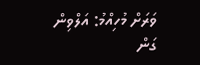ވަރަށް މުހިއްމު: އަލްވިން
ގަން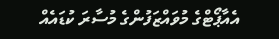އެއާޕޯޓްގެ މުވައްޒަފުންގެ މުސާރަ ކުޑައެއް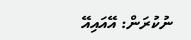ނުކުރަން: އޭއައިއޭ